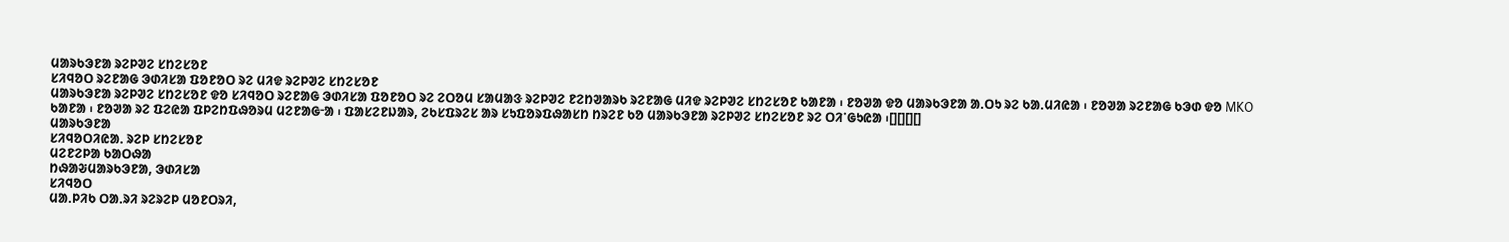ᱢᱟᱨᱠᱳᱱᱟ ᱨᱮᱞᱣᱮ ᱥᱴᱮᱥᱚᱱ
ᱥᱤᱧᱚᱛ ᱨᱮᱱᱟᱜ ᱳᱰᱤᱥᱟ ᱯᱚᱱᱚᱛ ᱨᱮ ᱢᱤᱫ ᱨᱮᱞᱣᱮ ᱥᱴᱮᱥᱚᱱ
ᱢᱟᱨᱠᱳᱱᱟ ᱨᱮᱞᱣᱮ ᱥᱴᱮᱥᱚᱱ ᱫᱚ ᱥᱤᱧᱚᱛ ᱨᱮᱱᱟᱜ ᱳᱰᱤᱥᱟ ᱯᱚᱱᱚᱛ ᱨᱮ ᱮᱛᱚᱢ ᱥᱟᱢᱟᱝ ᱨᱮᱞᱣᱮ ᱱᱮᱴᱣᱟᱨᱠ ᱨᱮᱱᱟᱜ ᱢᱤᱫ ᱨᱮᱞᱣᱮ ᱥᱴᱮᱥᱚᱱ ᱠᱟᱱᱟ ᱾ ᱱᱚᱣᱟ ᱫᱚ ᱢᱟᱨᱠᱳᱱᱟ ᱟᱹᱛᱩ ᱨᱮ ᱠᱟᱹᱢᱤᱭᱟ ᱾ ᱱᱚᱣᱟ ᱨᱮᱱᱟᱜ ᱠᱳᱰ ᱫᱚ MKO ᱠᱟᱱᱟ ᱾ ᱱᱚᱣᱟ ᱨᱮ ᱯᱮᱭᱟ ᱯᱞᱮᱴᱯᱷᱚᱨᱢ ᱢᱮᱱᱟᱜᱼᱟ ᱾ ᱯᱟᱥᱮᱱᱡᱟᱨ, ᱮᱠᱥᱯᱨᱮᱥ ᱟᱨ ᱥᱩᱯᱚᱨᱯᱷᱟᱥᱴ ᱴᱨᱮᱱ ᱠᱚ ᱢᱟᱨᱠᱳᱱᱟ ᱨᱮᱞᱣᱮ ᱥᱴᱮᱥᱚᱱ ᱨᱮ ᱛᱤᱸᱜᱩᱭᱟ ᱾[][][][]
ᱢᱟᱨᱠᱳᱱᱟ
ᱥᱤᱧᱚᱛᱤᱭᱟᱹ ᱨᱮᱞ ᱥᱴᱮᱥᱚᱱ
ᱢᱮᱱᱮᱞᱟ ᱠᱟᱛᱷᱟ
ᱴᱷᱟᱶᱢᱟᱨᱠᱳᱱᱟ, ᱳᱰᱤᱥᱟ
ᱥᱤᱧᱚᱛ
ᱢᱟᱹᱞᱤᱠ ᱛᱟᱹᱨᱤ ᱨᱮᱨᱮᱞ ᱢᱚᱱᱛᱨᱤ,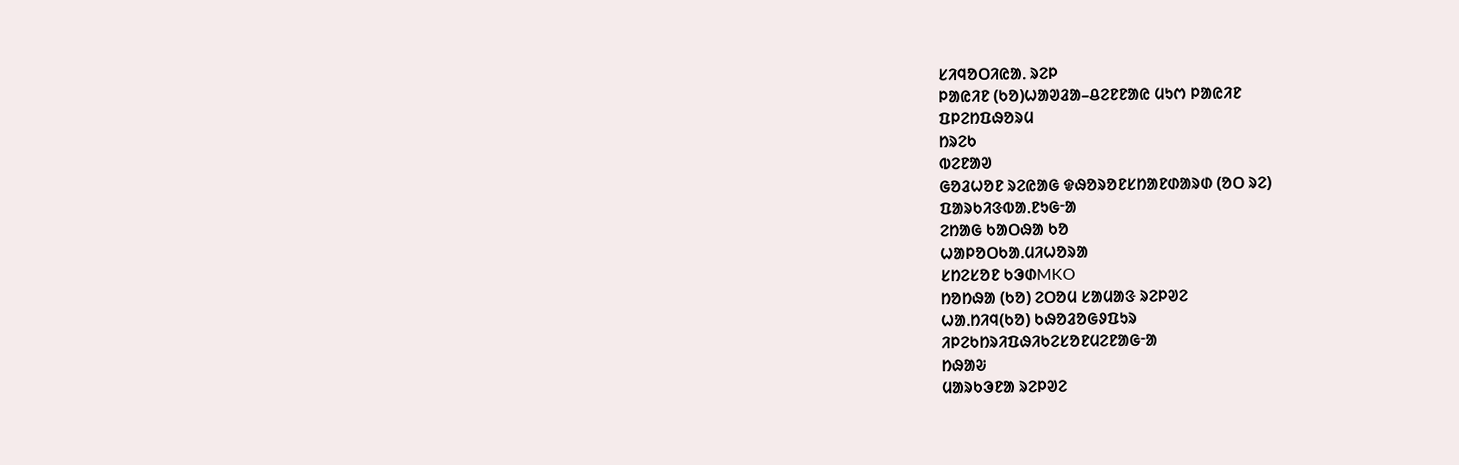ᱥᱤᱧᱚᱛᱤᱭᱟᱹ ᱨᱮᱞ
ᱞᱟᱭᱤᱱ (ᱠᱚ)ᱦᱟᱣᱲᱟ–ᱪᱮᱱᱱᱟᱭ ᱢᱩᱬ ᱞᱟᱭᱤᱱ
ᱯᱞᱮᱴᱯᱷᱚᱨᱢ
ᱴᱨᱮᱠ
ᱵᱮᱱᱟᱣ
ᱜᱚᱲᱦᱚᱱ ᱨᱮᱭᱟᱜ ᱫᱷᱚᱨᱚᱱᱥᱴᱟᱱᱰᱟᱨᱰ (ᱚᱛ ᱨᱮ)
ᱯᱟᱨᱠᱤᱝᱵᱟᱹᱱᱩᱜᱼᱟ
ᱮᱴᱟᱜ ᱠᱟᱛᱷᱟ ᱠᱚ
ᱦᱟᱞᱚᱛᱠᱟᱹᱢᱤᱦᱚᱨᱟ
ᱥᱴᱮᱥᱚᱱ ᱠᱳᱰMKO
ᱴᱚᱴᱷᱟ (ᱠᱚ) ᱮᱛᱚᱢ ᱥᱟᱢᱟᱝ ᱨᱮᱞᱣᱮ
ᱦᱟᱹᱴᱤᱧ(ᱠᱚ) ᱠᱷᱚᱲᱚᱜᱽᱯᱩᱨ
ᱤᱞᱮᱠᱴᱨᱤᱯᱷᱤᱠᱮᱥᱚᱱᱢᱮᱱᱟᱜᱼᱟ
ᱴᱷᱟᱶ
ᱢᱟᱨᱠᱳᱱᱟ ᱨᱮᱞᱣᱮ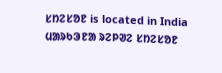ᱥᱴᱮᱥᱚᱱ is located in India
ᱢᱟᱨᱠᱳᱱᱟ ᱨᱮᱞᱣᱮ ᱥᱴᱮᱥᱚᱱ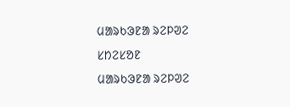ᱢᱟᱨᱠᱳᱱᱟ ᱨᱮᱞᱣᱮ ᱥᱴᱮᱥᱚᱱ
ᱢᱟᱨᱠᱳᱱᱟ ᱨᱮᱞᱣᱮ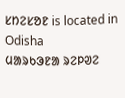ᱥᱴᱮᱥᱚᱱ is located in Odisha
ᱢᱟᱨᱠᱳᱱᱟ ᱨᱮᱞᱣᱮ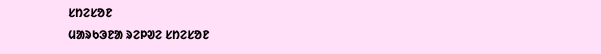ᱥᱴᱮᱥᱚᱱ
ᱢᱟᱨᱠᱳᱱᱟ ᱨᱮᱞᱣᱮ ᱥᱴᱮᱥᱚᱱ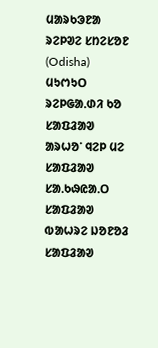ᱢᱟᱨᱠᱳᱱᱟ ᱨᱮᱞᱣᱮ ᱥᱴᱮᱥᱚᱱ (Odisha)
ᱢᱩᱬᱩᱛ ᱨᱮᱞᱜᱟᱹᱰᱤ ᱠᱚ
ᱥᱟᱯᱲᱟᱣ
ᱟᱨᱦᱚᱸ ᱧᱮᱞ ᱢᱮ
ᱥᱟᱯᱲᱟᱣ
ᱥᱟᱹᱠᱷᱭᱟᱹᱛ
ᱥᱟᱯᱲᱟᱣ
ᱵᱟᱦᱨᱮ ᱡᱚᱱᱚᱲ
ᱥᱟᱯᱲᱟᱣ